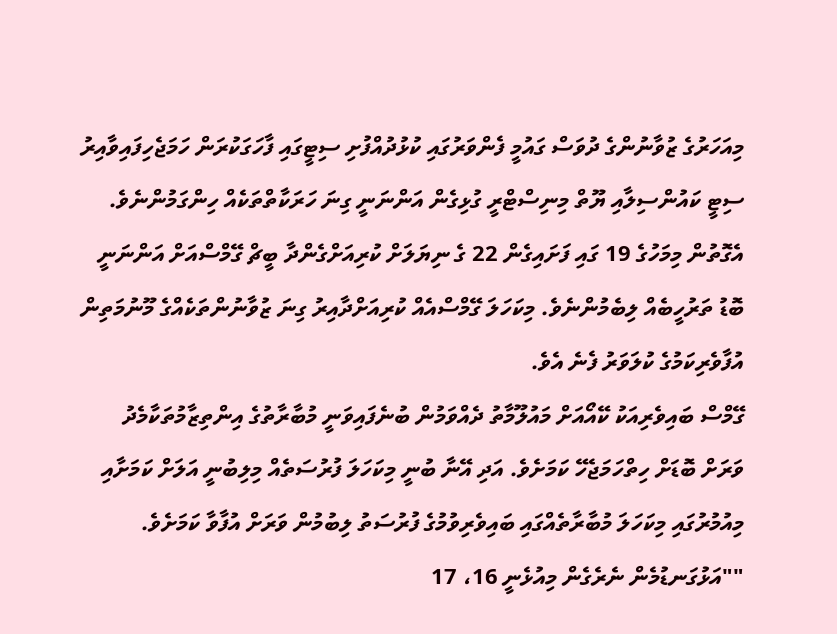މިއަހަރުގެ ޒުވާނުންގެ ދުވަސް ގައުމީ ފެންވަރުގައި ކުޅުދުއްފުށި ސިޓީގައި ފާހަގަކުރަން ހަމަޖެހިފައިވާއިރު ސިޓީ ކައުންސިލާއި ޔޫތް މިނިސްޓްރީ ގުޅިގެން އަންނަނީ ގިނަ ހަރަކާތްތަކެއް ހިންގަމުންނެވެ.
އެގޮތުން މިމަހުގެ 19 ގައި ފަށައިގެން 22 ގެ ނިޔަލަށް ކުރިއަށްގެންދާ ބީޗް ގޭމްސްއަށް އަންނަނީ ބޮޑު ތަރުހީބެއް ލިބެމުންނެވެ. މިކަހަލަ ގޭމްސްއެއް ކުރިއަށްދާއިރު ގިނަ ޒުވާނުންތަކެއްގެ މޫނުމަތިން އުފާވެރިކަމުގެ ކުލަވަރު ފެނެ އެވެ.
ގޭމްސް ބައިވެރިއަކު ކޭއޯއަށް މައުލޫމާތު ދެއްވަމުން ބުނެފައިވަނީ މުބާރާތުގެ އިންތިޒާމުތަކާމެދު ވަރަށް ބޮޑަށް ހިތްހަމަޖެހޭ ކަމަށެވެ. އަދި އޭނާ ބުނީ މިކަހަލަ ފުރުސަތެއް މިލިބުނީ އަލަށް ކަމަށާއި މިއުމުރުގައި މިކަހަލަ މުބާރާތެއްގައި ބައިވެރިވުމުގެ ފުރުސަތު ލިބުމުން ވަރަށް އުފާވާ ކަމަށެވެ.
""އަޅުގަނޑުމެން ނެރެގެން މިއުޅެނީ 16، 17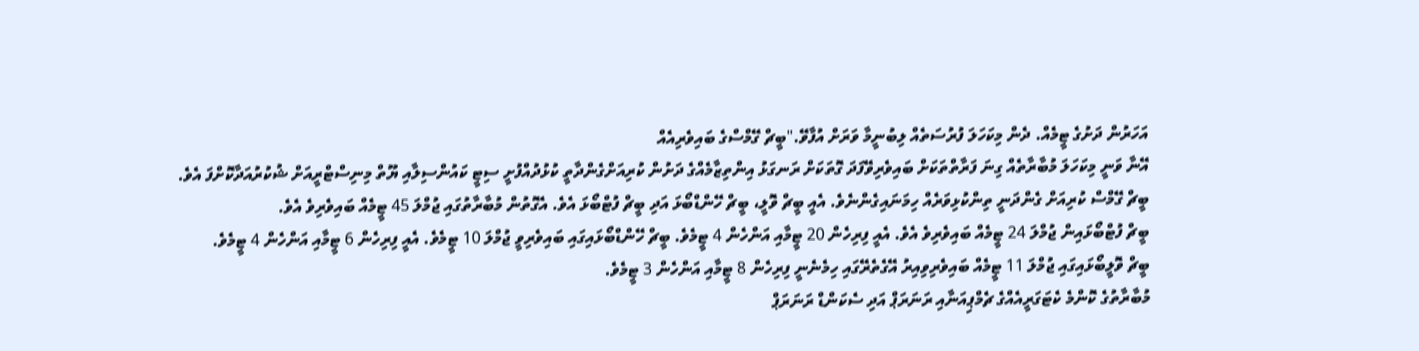އަހަރުން ދަށުގެ ޓީމެއް. ދެން މިކަހަލަ ފުރުސަތެއް ލިބުނީމާ ވަރަށް އުފާވޭ."ބީޗް ގޭމްސްގެ ބައިވެރިއެއް
އޭނާ ވަނީ މިކަހަލަ މުބާރާތެއް ގިނަ ފަރާތްތަކަށް ބައިވެރިވޭފަދަ ގޮތަކަށް ރަނގަޅު އިންތިޒާމެއްގެ ދަށުން ކުރިއަށްގެންދާތީ ކުޅުދުއްފުށީ ސިޓީ ކައުންސިލާއި ޔޫތް މިނިސްޓްރީއަށް ޝުކުރުއަދާކޮށްފަ އެވެ.
ބީޗް ގޭމްސް ކުރިއަށް ގެންދަނީ ތިންކުޅިވަރެއް ހިމަނައިގެންނެވެ. އެއީ ބީޗް ވޮލީ، ބީޗް ހޭންޑްބޯޅަ އަދި ބީޗް ފުޓްބޯޅަ އެވެ. އެގޮތުން މުބާރާތުގައި ޖުމްލަ 45 ޓީމެއް ބައިވެރިވެ އެވެ.
ބީޗް ފުޓްބޯޅައިން ޖުމްލަ 24 ޓީމެއް ބައިވެރިވެ އެވެ. އެއީ ފިރިހެން 20 ޓީމާއި އަންހެން 4 ޓީމެވެ. ބީޗް ހޭންޑްބޯޅައިގައި ބައިވެރިވީ ޖުމްލަ 10 ޓީމެވެ. އެއީ ފިރިހެން 6 ޓީމާއި އަންހެން 4 ޓީމެވެ.
ބީޗް ވޮލީބޯޅައިގައި ޖުމްލަ 11 ޓީމެއް ބައިވެރިވިއިރު އޭގެތެރޭގައި ހިމެނެނީ ފިރިހެން 8 ޓީމާއި އަންހެން 3 ޓީމެވެ.
މުބާރާތުގެ ކޮންމެ ކެޓަގަރީއެއްގެ ޗެމްޕިއަނާއި ރަނަރަޕް އަދި ސެކަންޑް ރަނަރަޕް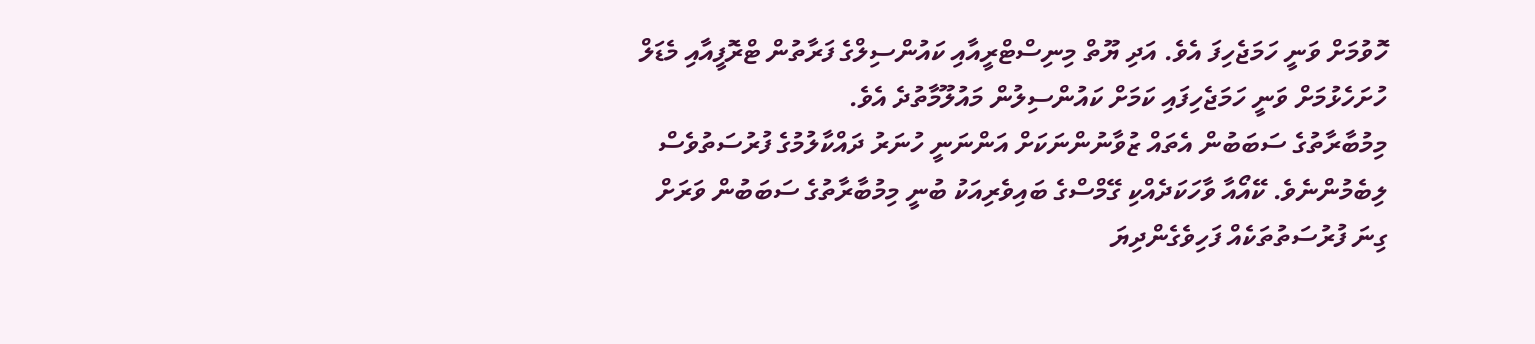ހޮވުމަށް ވަނީ ހަމަޖެހިފަ އެވެ. އަދި ޔޫތް މިނިސްޓްރީއާއި ކައުންސިލްގެ ފަރާތުން ޓްރޮފީއާއި މެޑަލް ހުށަހެޅުމަށް ވަނީ ހަމަޖެހިފައި ކަމަށް ކައުންސިލުން މައުލޫމާތުދެ އެވެ.
މިމުބާރާތުގެ ސަބަބުން އެތައް ޒުވާނުންނަކަށް އަންނަނީ ހުނަރު ދައްކާލުމުގެ ފުރުސަތުވެސް ލިބެމުންނެވެ. ކޭއޯއާ ވާހަކަދެއްކި ގޭމްސްގެ ބައިވެރިއަކު ބުނީ މިމުބާރާތުގެ ސަބަބުން ވަރަށް ގިނަ ފުރުސަތުތަކެއް ފަހިވެގެންދިޔަ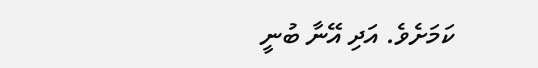ކަމަށެވެ. އަދި އޭނާ ބުނީ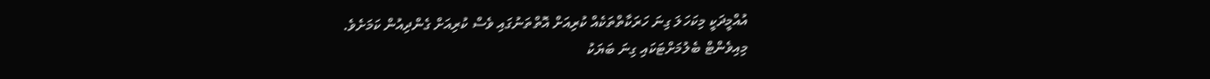އުއްމީދަކީ މިކަހަލަ ގިނަ ހަރަކާތްތަކެއް ކުރިއަށް އޮތްތަނުގައި ވެސް ކުރިއަށް ގެންދިއުން ކަމަށެވެ.
މިއިވެންޓް ބެލުމަށްޓަކައި ގިނަ ބަޔަކު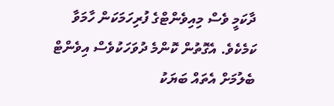ދާކަމީ ވެސް މިއިވެންޓްގެ ފުރިހަމަކަން ހާމަވާ ކަމެކެވެ. އެގޮތުން ކޮންމެ ދުވަހަކުވެސް އިވެންޓް ބެލުމަށް އެތައް ބަޔަކު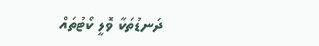ދަނޑުތަކާ ވޮލީ ކޯޓުތައް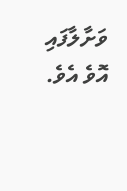ވަށާލާފައި އޮވެ އެވެ.